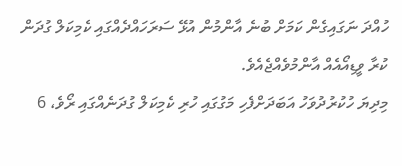ހުއްދަ ނަގައިގެން ކަމަށް ބުނެ އާންމުން އުޅޭ ސަރަހައްދެއްގައި ކެމިކަލް ގުދަން ކުރާ ވީޑިއޯއެއް އާންމުވެއްޖެއެވެ.
މިދިޔަ ހުކުރުދުވަހު އަބަދަށްފެހި މަގުގައި ހުރި ކެމިކަލް ގުދަނެއްގައި ރޯވެ، 6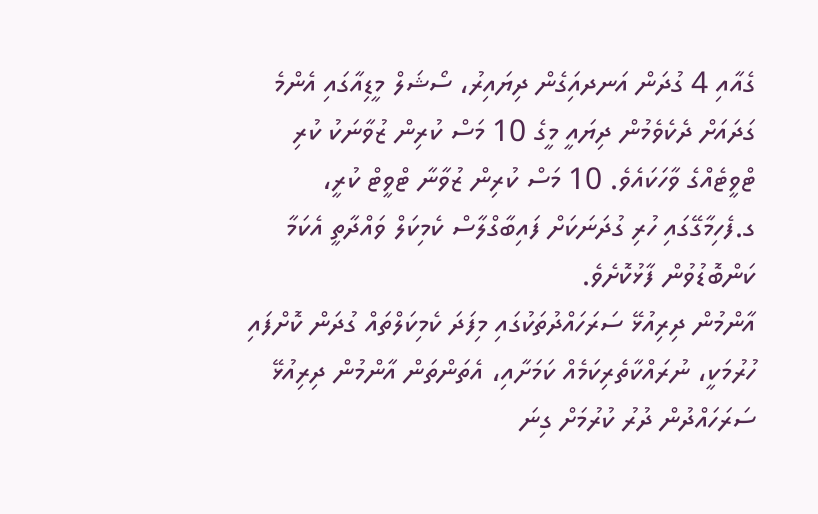ގެއާއި 4 ގުދަން އަނދއަިގެން ދިޔައިރު، ސޯޝަލް މީޑިއާގައި އެންމެ ގަދައަށް ދެކެވެމުން ދިޔައީ މީގެ 10 މަސް ކުރިން ޒުވާނަކު ކުރި ޓްވީޓެއްގެ ވާހަކައެވެ. 10 މަސް ކުރިން ޒުވާނާ ޓްވީޓް ކުރީ، ގ.ފެހިމާގޭގައި ހުރި ގުދަނަކަށް ފައިބާގްލާސް ކެމިކަލް ވައްދާތީ އެކަމާ ކަންބޮޑުވުން ފާޅުކޮށެވެ.
އާންމުން ދިރިއުޅޭ ސަރަހައްދުތަކުގައި މިފަދަ ކެމިކަލްތައް ގުދަން ކޮށްފައި ހުރުމަކީ، ނުރައްކާތެރިކަމެއް ކަމަށާއި، އެތަންތަން އާންމުން ދިރިއުޅޭ ސަރަހައްދުން ދުރު ކުރުމަށް ގިނަ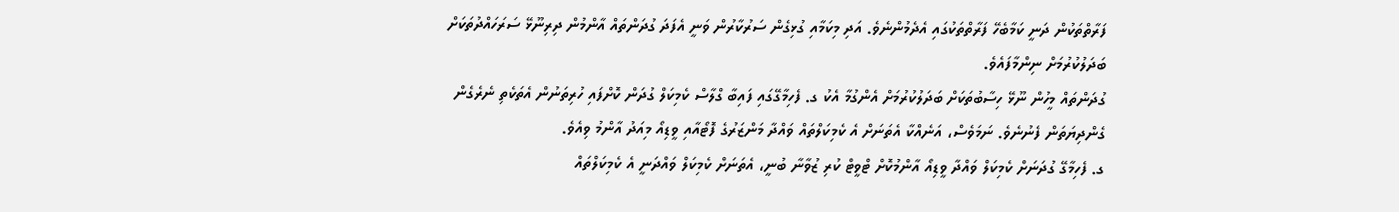ފަރާތްތަކުން ދަނީ ކަމާބެހޭ ފަރާތްތަކުގައި އެދެމުންނެވެ. އަދި މިކަމާއި ގުޅިގެން ސަރުކާރުން ވަނީ އެފަދަ ގުދަންތައް އާންމުން ދިރިނޫޅޭ ސަރަހައްދުތަކަށް ބަދަލުކުރުމަށް ނިންމާފައެވެ.
ގުދަންތައް މީހުން ނޫޅޭ ހިސާބުތަކަށް ބަދަލުކުރުމަށް އެންގުމާ އެކު ގ. ފެހިމާގޭގައި ފައިބާ ގްލާސް ކެމިކަލް ގުދަން ކޮށްފައި ހުރިތަނުން އެތަކެތި ނެރެގެން ގެންދިޔަތަން ފެނުނެވެ. ނަމަވެސް، އަނެއްކާ އެތަނަށް އެ ކެމިކަލްތައް ވައްދާ މަންޒަރުގެ ފޮޓޯއާއި ވީޑިއޯ މިއަދު އާންމު ވިއެވެ.
ގ. ފެހިމާގޭ ގުދަނަށް ކެމިކަލް ވައްދާ ވީޑިއޯ އާންމުކޮށް ޓްވީޓް ކުރި ޒުވާނާ ބުނީ، އެތަނަށް ކެމިކަލް ވައްދަނީ އެ ކެމިކަލްތައް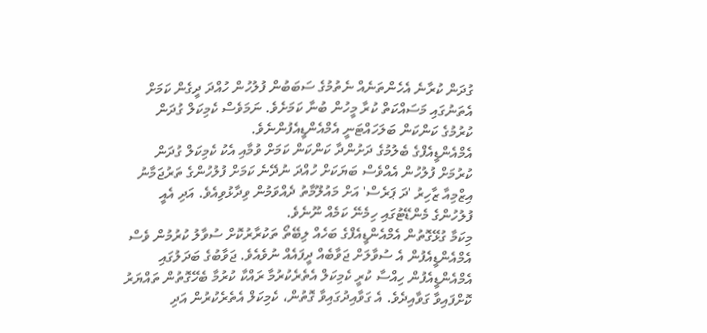ގުދަން ކުރާނެ އެހެންތަނެއް ނެތުމުގެ ސަބަބުން ފުލުހުން ހުއްދަ ދީގެން ކަމަށް އެތަނުގައި މަސައްކަތް ކުރާ މީހުން ބުނާ ކަމަށެވެ. ނަމަވެސް ކެމިކަލް ގުދަން ކުރުމުގެ ކަންކަން ބަލަހައްޓަނީ އެމްއެންޑީއެފުންނެވެ.
އެމްއެންޑީއެފްގެ ބެލުމުގެ ދަށުންދާ ކަންކަން ކަމަށް ވުމާއި އެކު ކެމިކަލް ގުދަން ކުރުމަށް ފުލުހުން އެއްވެސް ބަޔަކަށް ހުއްދަ ނުދޭނެ ކަމަށް ފުލުހުންގެ ތަރުޖަމާނު އިޒްމިއާ ޒާހިރު 'ދަ ޕަރެސް' އަށް މައުލޫމާތު ދެއްވަމުން ވިދާޅުވިއެވެ. އަދި އެއީ ފުލުހުންގެ މެންޑޭޓުގައި ހިމެނޭ ކަމެއް ނޫނެވެ.
މިކަމާ ގުޅޭގޮތުން އެމްއެންޑީއެފްގެ ބަހެއް ލިބޭތޯ ތަކުރާރުކޮށް ސުވާލު ކުރުމުން ވެސް އެމްއެންޑީއެފުން އެ ސުވާލަށް ޖަވާބެއް ދީފައެއް ނުވެއެވެ. ޖަވާބުގެ ބަދަލުގައި އެމްއެންޑީއެފުން ހިއްސާ ކުރީ ކެމިކަލް އެތެރެކުރުމާ ރައްކާ ކުރުމާ ބެހޭގޮތުން ތައްޔަރު ކޮށްފައިވާ ގަވާއިދެވެ. އެ ގަވާއިދުގައިވާ ގޮތުން، ކެމިކަލް އެތެރެކުރުން އަދި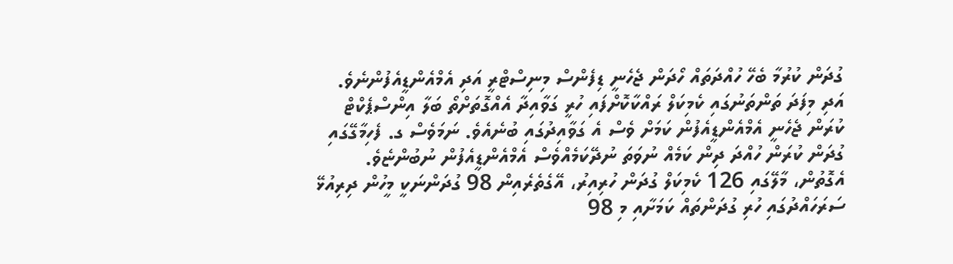ގުދަން ކުރުމާ ބެހޭ ހުއްދަތައް ހޯދަން ޖެހެނީ ޑިފެންސް މިނިސްޓްރީ އަދި އެމްއެންޑީއެފުންނެވެ. އަދި މިފަދަ ތަންތަނުގައި ކެމިކަލް ރައްކާކޮށްފައި ހުރީ ގަވާއިދާ އެއްގޮތަށްތޯ ބަލާ އިންސްޕެކްޓް ކުރަން ޖެހެނީ އެމްއެންޑީއެފުން ކަމަށް ވެސް އެ ގަވާއިދުގައި ބުނެއެވެ. ނަމަވެސް ގ. ފެހިމާގޭގައި ގުދަން ކުރަން ހުއްދަ ދިން ކަމެއް ނުވަތަ ނުދޭކަމެއްވެސް އެމްއެންޑީއެފުން ނުބުންޏެވެ.
އެގޮތުން، މާލޭގައި 126 ކެމިކަލް ގުދަން ހުރިއިރު، އޭގެތެރެއިން 98 ގުދަންނަކީ މީހުން ދިރިއުޅޭ ސަރަހައްދުގައި ހުރި ގުދަންތައް ކަމަށާއި މި 98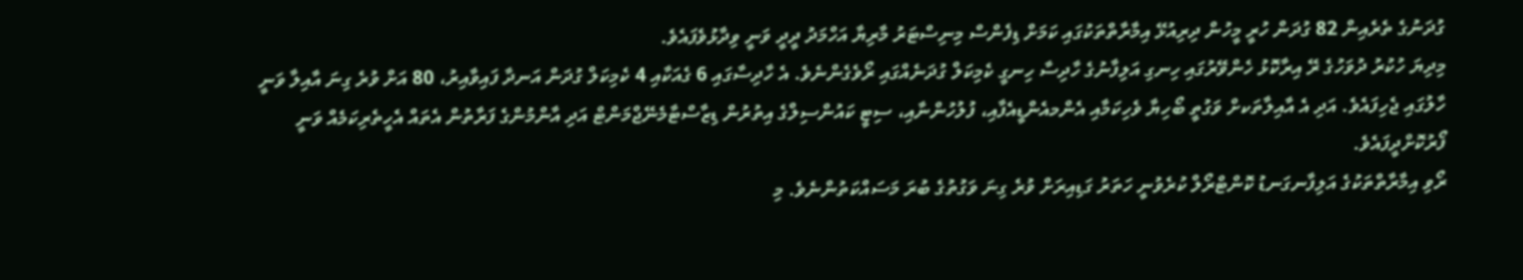ގުދަނުގެ ތެރެއިން 82 ގުދަން ހުރީ މީހުން ދިރިއުޅޭ އިމާރާތްތަކުގައި ކަމަށް ޑިފެންސް މިނިސްޓަރު މާރިޔާ އަހްމަދު ދީދީ ވަނީ ވިދާޅުވެފައެވެ.
މިދިޔަ ހުކުރު ދުވަހުގެ ރޭ އިރާކޮޅު ހެންވޭރުގައި ހިނގި އަލިފާނުގެ ހާދިސާ ހިނގީ ކެމިކަލް ގުދަނެއްގައި ރޯވެގެންނެވެ. އެ ހާދިސާގައި 6 ގެއަކާއި 4 ކެމިކަލް ގުދަން އަނދާ ފައިވާއިރު، 80 އަށް ވުރެ ގިނަ އާއިލާ ވަނީ ހާލުގައި ޖެހިފައެވެ. އަދި އެ އާއިލާތަކށް ވަގުތީ ބޯހިޔާ ވެހިކަމާއި އެންމއެންޑީއެފާއި، ފުލުހުންނާއި، ސިޓީ ކައުންސިލްގެ އިތުރުން ޑިޒާސްޓާމެނޭޖްމަންޓް އަދި އާންމުންގެ ފަރާތުން އެތައް އެހީތެރިކަމެއް ވަނީ ފޯރުކޮށްދީފައެވެ.
ރޯވި އިމާރާތްތަކުގެ އަލިފާނގަނޑު ކޮންޓްރޯލް ކުރެވުނީ ހަތަރު ގަޑިއިރަށް ވުރެ ގިނަ ވަގުތުގެ ބުރަ މަސައްކަތުންނެވެ. މި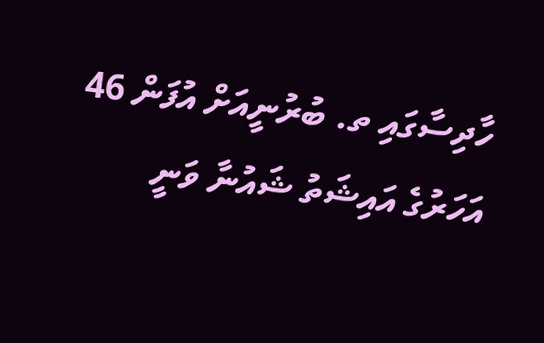ހާދިސާގައި ތ. ބުރުނީއަށް އުފަން 46 އަހަރުގެ އައިޝަތު ޝައުނާ ވަނީ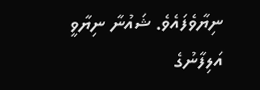ނިޔާވެފައެވެ. ޝައުނާ ނިޔާވީ އަލިފާނުގެ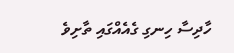ހާދިސާ ހިނގި ގެއެއްގައި ތާށިވެ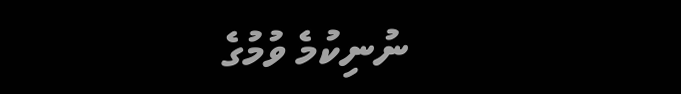ނުނިކުމެ ވުމުގެ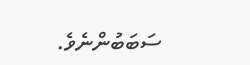ސަބަބުންނެވެ.